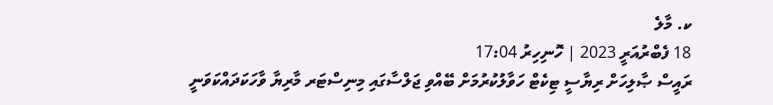ކ. މާލެ
18 ފެބްރުއަރީ 2023 | ހޮނިހިރު 17:04
ރައީސް ޞާލިހަށް ރިޔާސީ ޓިކެޓް ހަވާލުކުރުމަށް ބޭއްވި ޖަލްސާގައި މިނިސްޓަރ މާރިޔާ ވާހަކަދައްކަވަނީ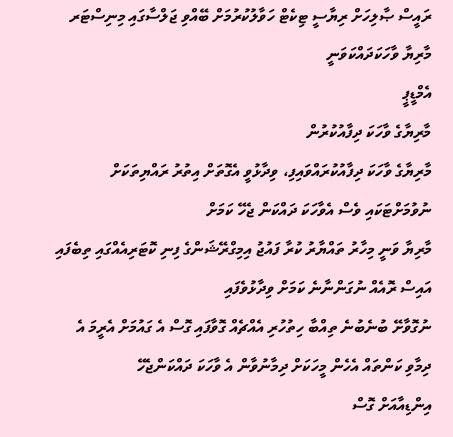ރައީސް ޞާލިހަށް ރިޔާސީ ޓިކެޓް ހަވާލުކުރުމަށް ބޭއްވި ޖަލްސާގައި މިނިސްޓަރ މާރިޔާ ވާހަކަދައްކަވަނީ
އެމްޑީޕީ
މާރިޔާގެ ވާހަކަ ދިފާއުކުރުން
މާރިޔާގެ ވާހަކަ ދިފާއުކުރައްވައިފި، ވިދާޅުވީ އެގޮތަށް އިތުރު ރައްޔިތަކަށް ނުވުމަށްޓަކައި ވެސް އެވާހަކަ ދައްކަން ޖެހޭ ކަމަށް
މާރިޔާ ވަނީ މިހާރު ތައްޔާރު ކުރާ ފައުޖު އިމިގްރޭޝަންގެ ފިނި ކޮޓަރިއެއްގައި ތިބެފައި އައިސް ރޮއެއް ނުގަންނާނެ ކަމަށް ވިދާޅުވެފައި
ނުގޮވާށޭ ބުނެބުނެ ތިއްބާ ހިތުހުރި އެއްޗެއް ގޮވާފައި ގޮސް އެ ގައުމަށް އެރީމަ އެ ދިމާވި ކަންތައް އެހެން މީހަކަށް ދިމާނުވާން އެ ވާހަކަ ދައްކަންޖެހޭ
އިންޑިއާއަށް ގޮސް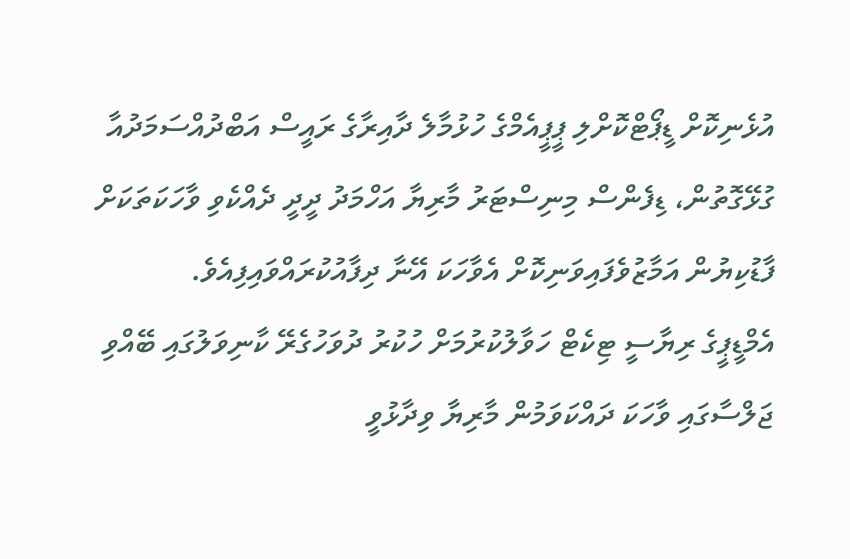އުޅެނިކޮށް ޑީޕޯޓްކޮށްލި ޕީޕީއެމްގެ ހުޅުމާލެ ދާއިރާގެ ރައީސް އަބްދުއްސަމަދުއާ ގުޅޭގޮތުން، ޑިފެންސް މިނިސްޓަރު މާރިޔާ އަހްމަދު ދީދީ ދެއްކެވި ވާހަކަތަކަށް ފާޑުކިޔުން އަމާޒުވެފައިވަނިކޮށް އެވާހަކަ އޭނާ ދިފާއުކުރައްވައިފިއެވެ.
އެމްޑީޕީގެ ރިޔާސީ ޓިކެޓް ހަވާލުކުރުމަށް ހުކުރު ދުވަހުގެރޭ ކާނިވަލުގައި ބޭއްވި ޖަލްސާގައި ވާހަކަ ދައްކަވަމުން މާރިޔާ ވިދާޅުވީ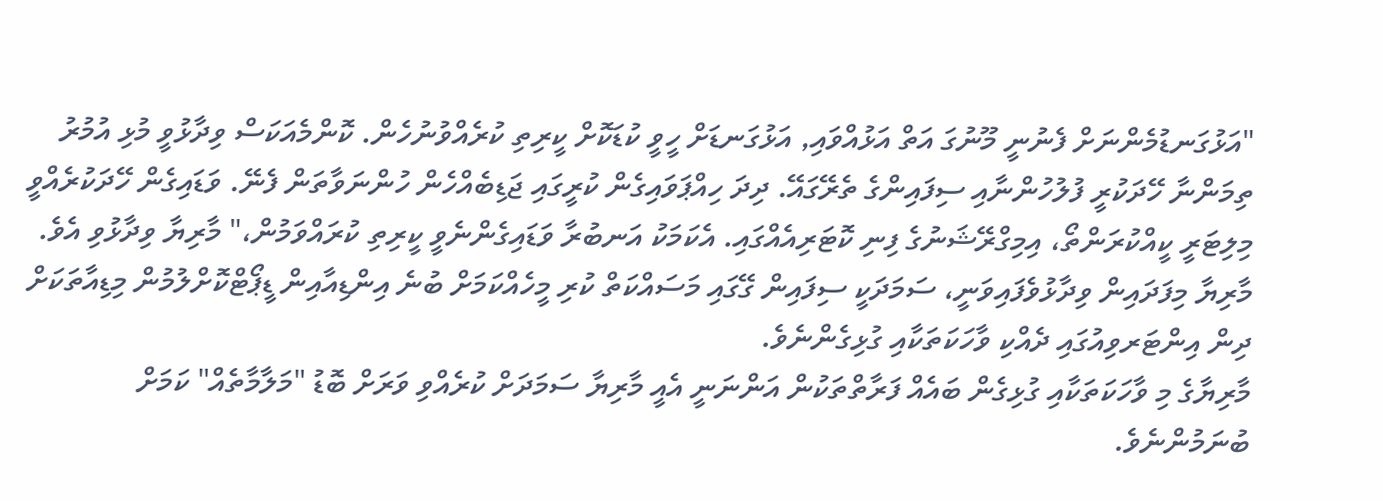"އަޅުގަނޑުމެންނަށް ފެނުނީ މޫނުގަ އަތް އަޅުއްވައި, އަޅުގަނޑަށް ހީވީ ކުޑަކޮށް ކީރިތި ކުރެއްވުނުހެން. ކޮންމެއަކަސް ވިދާޅުވީ މުޅި އުމުރު ތިމަންނާ ހޭދަކުރީ ފުލުހުންނާއި ސިފައިންގެ ތެރޭގައޭ. ދިދަ ހިއްޕަވައިގެން ކުރީގައި ޖަޑިބެއްހެން ހުންނަވާތަން ފެނޭ. ވަޑައިގެން ހޭދަކުރެއްވީ މިލިޓަރީ ކީއްކުރަންތޯ، އިމިގްރޭޝަނުގެ ފިނި ކޮޓަރިއެއްގައި. އެކަމަކު އަނބުރާ ވަޑައިގެންނެވީ ކީރިތި ކުރައްވަމުން،" މާރިޔާ ވިދާޅުވި އެވެ.
މާރިޔާ މިފަދައިން ވިދާޅުވެފައިވަނީ، ސަމަދަކީ ސިފައިން ގޭގައި މަސައްކަތް ކުރި މީހެއްކަމަށް ބުނެ އިންޑިއާއިން ޑީޕޯޓްކޮށްލުމުން މިޑިއާތަކަށް ދިން އިންޓަރވިއުގައި ދެއްކި ވާހަކަތަކާއި ގުޅިގެންނެވެ.
މާރިޔާގެ މި ވާހަކަތަކާއި ގުޅިގެން ބައެއް ފަރާތްތަކުން އަންނަނީ އެއީ މާރިޔާ ސަމަދަށް ކުރެއްވި ވަރަށް ބޮޑު "މަލާމާތެއް" ކަމަށް ބުނަމުންނެވެ.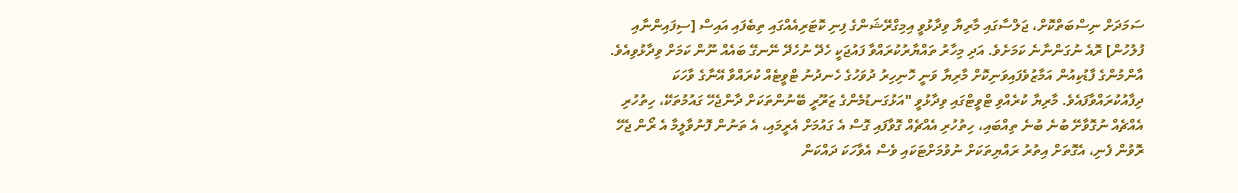ސަމަދަށް ނިސްބަތްކޮށް، ޖަލްސާގައި މާރިޔާ ވިދާޅުވީ އިމިގްރޭޝަންގެ ފިނި ކޮޓަރިއެއްގައި ތިބެފައި އައިސް [ސިފައިންނާއި ފުލުހުން] ރޮއެ ނުގަންނާނެ ކަމަށެވެ. އަދި މިހާރު ތައްޔާރުކުރައްވާ ފައުޖަކީ ހެދޭ ނުހެދޭ ނޭނގޭ ބައެއް ނޫން ކަމަށް ވިދާޅުވިއެވެ.
އާންމުންގެ ފާޑުކިއުން އަމާޒުވެފައިވަނިކޮށް މާރިޔާ ވަނީ ހޮނިހިރު ދުވަހުގެ ހެނދުނު ޓްވީޓެއް ކުރައްވާ އޭނާގެ ވާހަކަ ދިފާއުކުރައްވާފައެވެ. މާރިޔާ ކުރެއްވި ޓްވީޓްގައި ވިދާޅުވީ "އަޅުގަނޑުމެންގެ ޒަރޫރީ ބޭނުންތަކަށް ދާންޖެހޭ ގައުމުތަކޭ، ހިތުހުރި އެއްޗެއް ނުގޮވާށޭ ބުނެ ބުނެ ތިއްބައި، ހިތުހުރި އެއްޗެއް ގޮވާފައި ގޮސް އެ ގައުމަށް އެރީމައި، އެ ތަނުން ފޮނުވާލީމާ އެ ރޯން ޖެހޭ ރޮވުން ފެނި، އެގޮތަށް އިތުރު ރައްޔިތަކަށް ނުވުމަށްޓަކައި ވެސް އެވާހަކަ ދައްކަން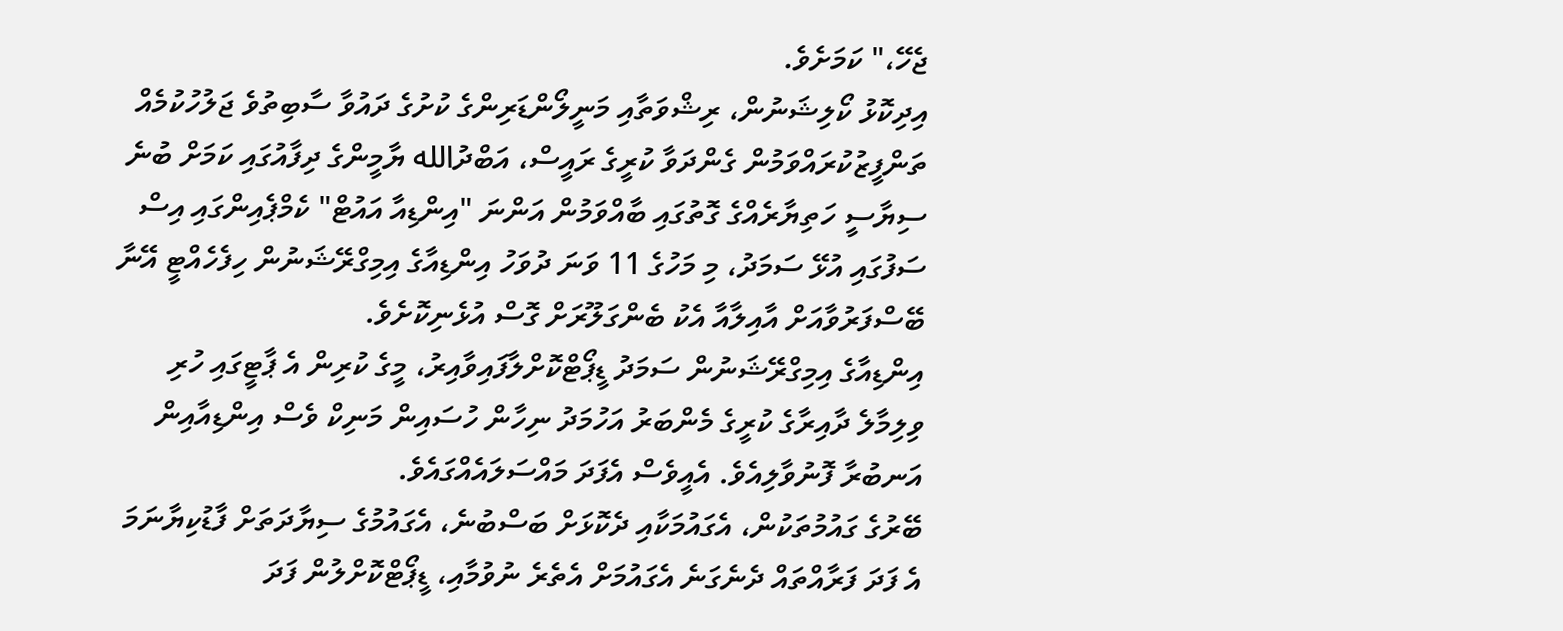ޖެހޭ،" ކަމަށެވެ.
އިދިކޮޅު ކޯލިޝަނުން، ރިޝްވަތާއި މަނީލޯންޑަރިންގެ ކުށުގެ ދައުވާ ސާބިތުވެ ޖަލުހުކުމެއް ތަންފީޒުކުރައްވަމުން ގެންދަވާ ކުރީގެ ރައީސް، އަބްދުالله ޔާމީންގެ ދިފާއުގައި ކަމަށް ބުނެ ސިޔާސީ ހަތިޔާރެއްގެ ގޮތުގައި ބާއްވަމުން އަންނަ "އިންޑިއާ އައުޓް" ކެމްޕެއިންގައި އިސް ސަފުގައި އުޅޭ ސަމަދު، މި މަހުގެ 11 ވަނަ ދުވަހު އިންޑިއާގެ އިމިގްރޭޝަނުން ހިފެހެއްޓީ އޭނާ ބޭސްފަރުވާއަށް އާއިލާއާ އެކު ބެންގަލޫރަށް ގޮސް އުޅެނިކޮށެވެ.
އިންޑިއާގެ އިމިގްރޭޝަނުން ސަމަދު ޑީޕޯޓްކޮށްލާފައިވާއިރު، މީގެ ކުރިން އެ ޕާޓީގައި ހުރި ވިލިމާލެ ދާއިރާގެ ކުރީގެ މެންބަރު އަހުމަދު ނިހާން ހުސައިން މަނިކް ވެސް އިންޑިއާއިން އަނބުރާ ފޮނުވާލިއެވެ. އެއީވެސް އެފަދަ މައްސަލައެއްގައެވެ.
ބޭރުގެ ގައުމުތަކުން، އެގައުމަކާއި ދެކޮޅަށް ބަސްބުނެ، އެގައުމުގެ ސިޔާދަތަށް ފާޑުކިޔާނަމަ އެ ފަދަ ފަރާއްތައް ދެނެގަނެ އެގައުމަށް އެތެރެ ނުވުމާއި، ޑީޕޯޓްކޮށްލުން ފަދަ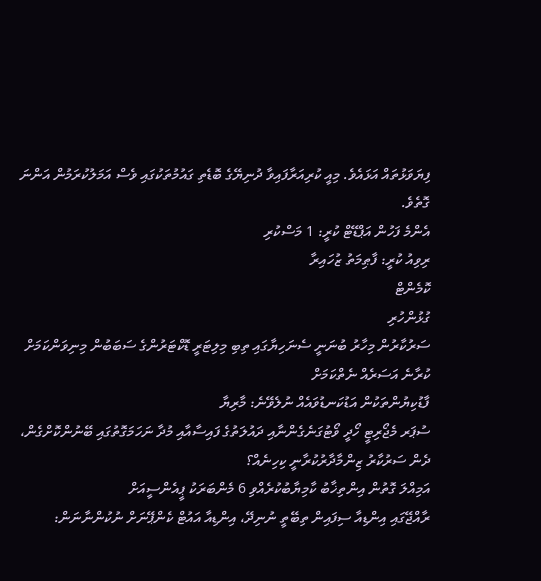ފިޔަވަޅުތައް އަޅައެވެ. މިއީ ކުރިއަރާފައިވާ ދުނިޔޭގެ ބޮޑެތި ގައުމުތަކުގައި ވެސް އަމަލުކުރަމުން އަންނަ ގޮތެވެ.
އެންމެ ފަހުން އަޕްޑޭޓް ކުރީ: 1 މަސްކުރި
ރިވިއު ކުރީ: ފާޠިމަތު ޒުހައިރާ
ކޮމެންޓް
ގުޅުންހުރި
ސަރުކާރުން މިހާރު ބުނަނީ ސެނަހިޔާގައި ތިބި މިލިޓަރީ ޑޮކްޓަރުންގެ ސަބަބުން މިނިވަންކަމަށް ކުރާނެ އަސަރެއް ނެތްކަމަށް
ފާޑުކިޔުންތަކުން އަޑުކަނޑުވައެއް ނުލެވޭނެ: މާރިޔާ
ސުޕަރ މެޖޯރިޓީ ހޯދީ ވޯޓުގަނެގެންނާއި ދައުލަތުގެ ފައިސާއާއި މުދާ ނަހަމަގޮތުގައި ބޭނުންކޮށްގެން، ދެން ސަރުކާރު ޒިންމާދާރުކުރާނީ ކިހިނެއް؟
އަމިއްލަ ގޮތުން އިންތިޚާބު ކާމިޔާބުކުރެއްވި 6 މެންބަރަކު ޕީއެންސީއަށް
ރާއްޖޭގައި އިންޑިއާ ސިފައިން ތިބޭތީ ނުނިދޭ، އިންޑިއާ އައުޓް ކެންޕޭނަށް ނުކުންނާނަން: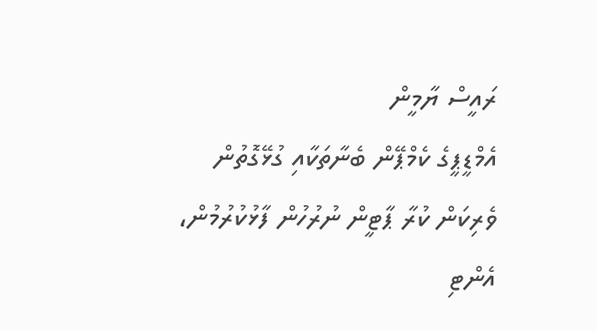ރައީސް ޔާމީން
އެމްޑީޕީގެ ކެމްޕޭން ބެނާތަކާއި ގުޅޭގޮތުން ވެރިކަން ކުރާ ޕާޓީން ނުރުހުން ފާޅުކުރުމުން، އެންޓި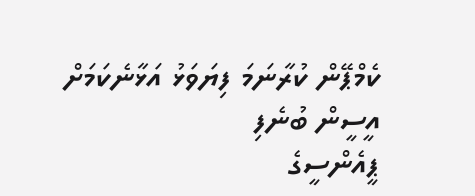ކެމްޕޭން ކުރާނަމަ ފިޔަވަޅު އަޅާނެކަމަށް އީސީން ބުނެފި
ޕީއެންސީގެ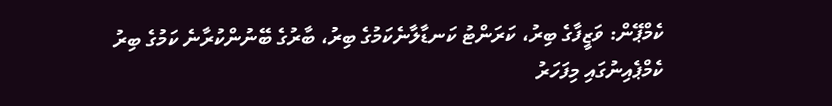ކެމްޕޭން: ވަޒީފާގެ ބިރު، ކަރަންޓު ކަނޑާލާނެކަމުގެ ބިރު، ބާރުގެ ބޭނުންކުރާނެ ކަމުގެ ބިރު
ކެމްޕެއިނުގައި މިފަހަރު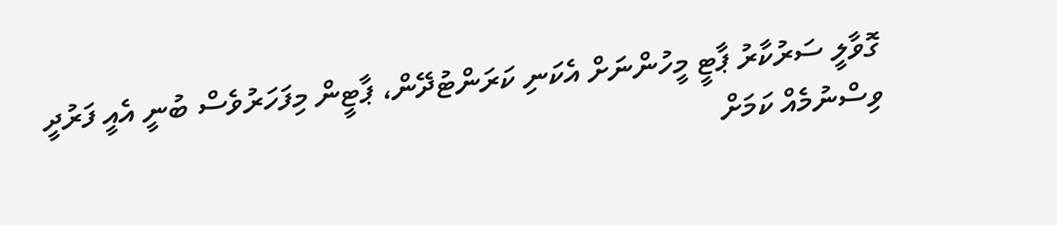ގޮވާލީ ސަރުކާރު ޕާޓީ މީހުންނަށް އެކަނި ކަރަންޓުދޭން، ޕާޓީން މިފަހަރުވެސް ބުނީ އެއީ ފަރުދީ ވިސްނުމެއް ކަމަށް